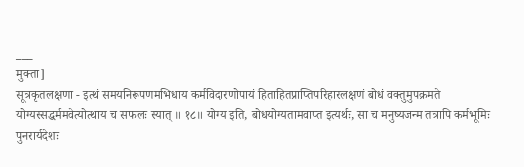___
मुक्ता]
सूत्रकृतलक्षणा - इत्थं समयनिरूपणमभिधाय कर्मविदारणोपायं हिताहितप्राप्तिपरिहारलक्षणं बोधं वक्तुमुपक्रमते
योग्यस्सद्धर्ममवेत्योत्थाय च सफलः स्यात् ॥ १८॥ योग्य इति, बोधयोग्यतामवाप्त इत्यर्थः, सा च मनुष्यजन्म तत्रापि कर्मभूमिः पुनरार्यदेशः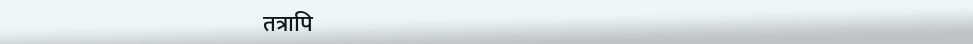तत्रापि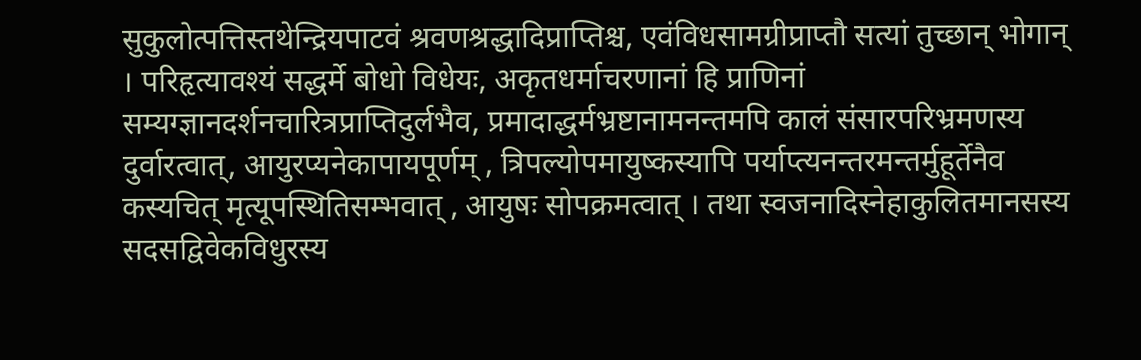सुकुलोत्पत्तिस्तथेन्द्रियपाटवं श्रवणश्रद्धादिप्राप्तिश्च, एवंविधसामग्रीप्राप्तौ सत्यां तुच्छान् भोगान् । परिहृत्यावश्यं सद्धर्मे बोधो विधेयः, अकृतधर्माचरणानां हि प्राणिनां सम्यग्ज्ञानदर्शनचारित्रप्राप्तिदुर्लभैव, प्रमादाद्धर्मभ्रष्टानामनन्तमपि कालं संसारपरिभ्रमणस्य दुर्वारत्वात्, आयुरप्यनेकापायपूर्णम् , त्रिपल्योपमायुष्कस्यापि पर्याप्त्यनन्तरमन्तर्मुहूर्तेनैव कस्यचित् मृत्यूपस्थितिसम्भवात् , आयुषः सोपक्रमत्वात् । तथा स्वजनादिस्नेहाकुलितमानसस्य सदसद्विवेकविधुरस्य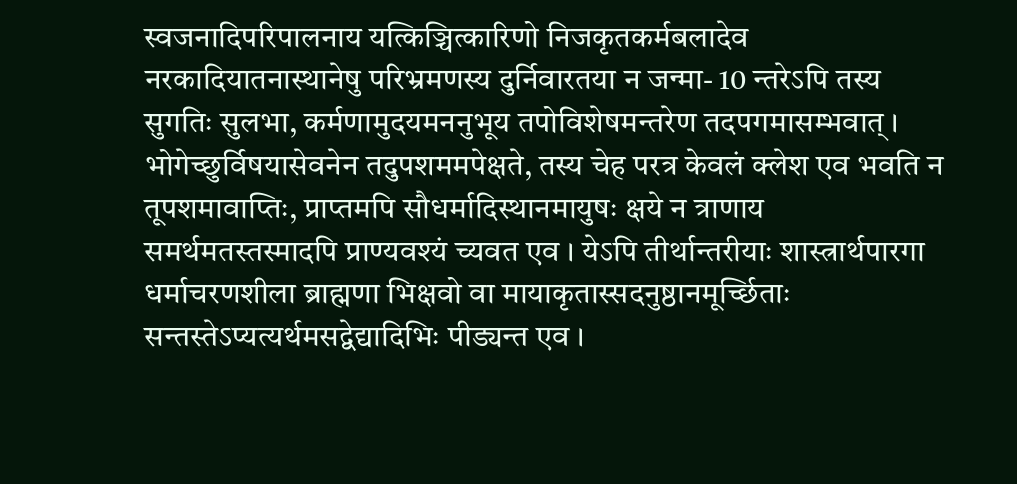स्वजनादिपरिपालनाय यत्किञ्चित्कारिणो निजकृतकर्मबलादेव नरकादियातनास्थानेषु परिभ्रमणस्य दुर्निवारतया न जन्मा- 10 न्तरेऽपि तस्य सुगतिः सुलभा, कर्मणामुदयमननुभूय तपोविशेषमन्तरेण तदपगमासम्भवात् । भोगेच्छुर्विषयासेवनेन तदुपशममपेक्षते, तस्य चेह परत्र केवलं क्लेश एव भवति न तूपशमावाप्तिः, प्राप्तमपि सौधर्मादिस्थानमायुषः क्षये न त्राणाय समर्थमतस्तस्मादपि प्राण्यवश्यं च्यवत एव । येऽपि तीर्थान्तरीयाः शास्त्रार्थपारगा धर्माचरणशीला ब्राह्मणा भिक्षवो वा मायाकृतास्सदनुष्ठानमूर्च्छिताः सन्तस्तेऽप्यत्यर्थमसद्वेद्यादिभिः पीड्यन्त एव ।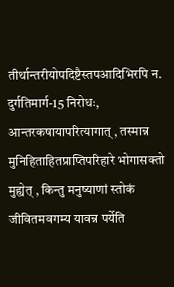तीर्थान्तरीयोपदिष्टैस्तपआदिभिरपि न. दुर्गतिमार्ग-15 निरोधः, आन्तरकषायापरित्यागात् , तस्मान्न मुनिहिताहितप्राप्तिपरिहारे भोगासक्तो मुह्येत् , किन्तु मनुष्याणां स्तोकं जीवितमवगम्य यावन्न पर्येति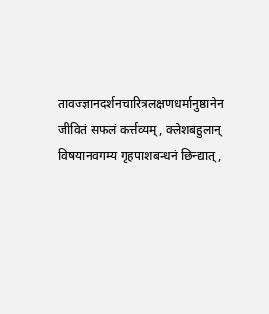तावज्ज्ञानदर्शनचारित्रलक्षणधर्मानुष्ठानेन जीवितं सफलं कर्त्तव्यम् , क्लेशबहुलान् विषयानवगम्य गृहपाशबन्धनं छिन्द्यात् ,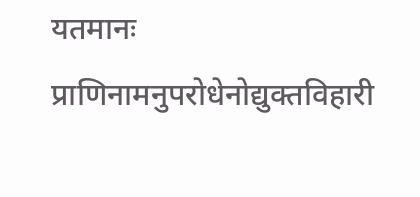यतमानः प्राणिनामनुपरोधेनोद्युक्तविहारी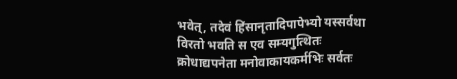भवेत्, तदेवं हिंसानृतादिपापेभ्यो यस्सर्वथा विरतो भवति स एव सम्यगुत्थितः क्रोधाद्यपनेता मनोवाकायकर्मभिः सर्वतः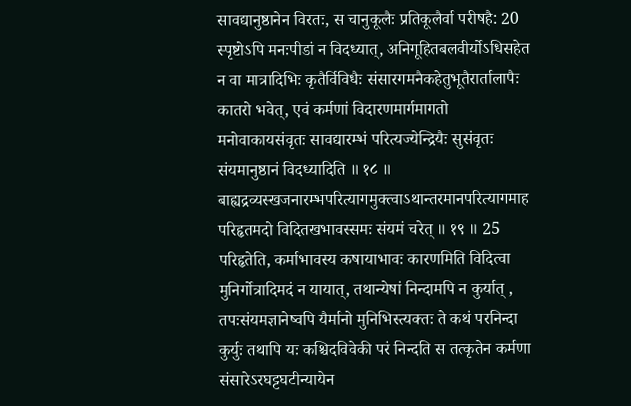सावद्यानुष्ठानेन विरतः, स चानुकूलैः प्रतिकूलैर्वा परीषहै: 20 स्पृष्टोऽपि मनःपीडां न विदध्यात्, अनिगूहितबलवीर्योऽधिसहेत न वा मात्रादिभिः कृतैर्विविधैः संसारगमनैकहेतुभूतैरार्तालापैः कातरो भवेत्, एवं कर्मणां विदारणमार्गमागतो मनोवाकायसंवृतः सावद्यारम्भं परित्यज्येन्द्रियैः सुसंवृतः संयमानुष्ठानं विदध्यादिति ॥ १८ ॥ बाह्यद्रव्यस्खजनारम्भपरित्यागमुक्त्वाऽथान्तरमानपरित्यागमाह
परिहृतमदो विदितखभावस्समः संयमं चरेत् ॥ १९ ॥ 25 परिहृतेति, कर्माभावस्य कषायाभावः कारणमिति विदित्वा मुनिर्गोत्रादिमदं न यायात्, तथान्येषां निन्दामपि न कुर्यात् , तपःसंयमज्ञानेष्वपि यैर्मानो मुनिभिस्त्यक्तः ते कथं परनिन्दा कुर्युः तथापि यः कश्चिदविवेकी परं निन्दति स तत्कृतेन कर्मणा संसारेऽरघट्टघटीन्यायेन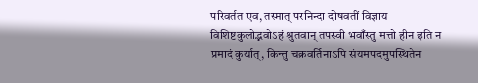परिवर्तत एव, तस्मात् परनिन्दा दोषवतीं विज्ञाय विशिष्टकुलोद्भवोऽहं श्रुतवान् तपस्वी भवाँस्तु मत्तो हीन इति न प्रमादं कुर्यात्, किन्तु चक्रवर्तिनाऽपि संयमपदमुपस्थितेन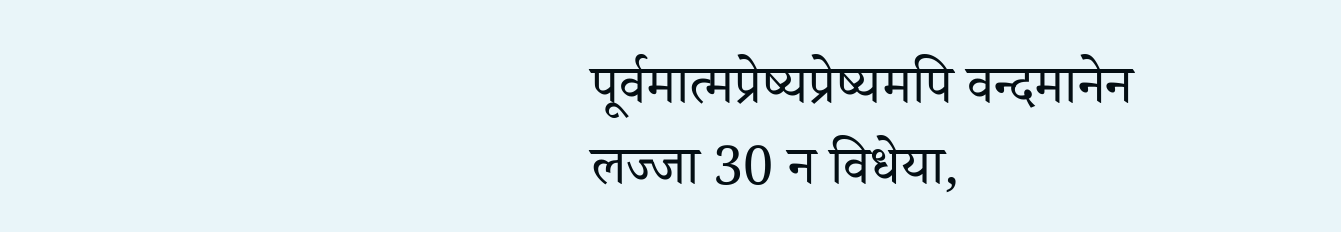पूर्वमात्मप्रेष्यप्रेष्यमपि वन्दमानेन लज्जा 30 न विधेया,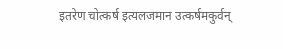इतरेण चोत्कर्ष इत्यलजमान उत्कर्षमकुर्वन्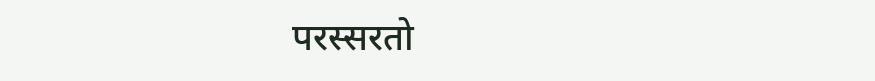परस्सरतो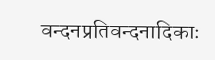वन्दनप्रतिवन्दनादिकाः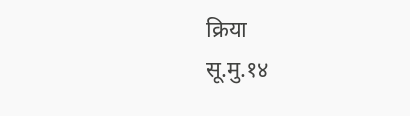क्रिया
सू.मु.१४